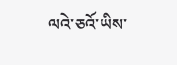ལའེ་ཅའོ་ཡིས་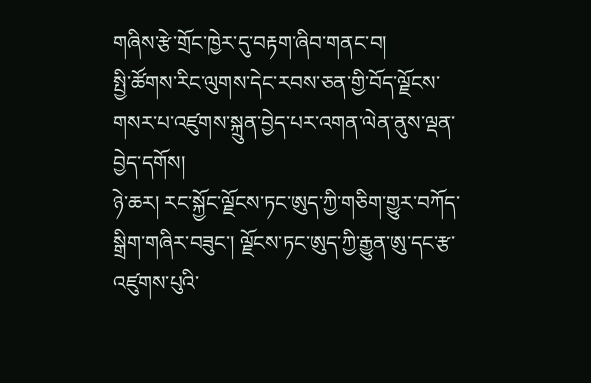གཞིས་རྩེ་གྲོང་ཁྱེར་དུ་བརྟག་ཞིབ་གནང་བ།
སྤྱི་ཚོགས་རིང་ལུགས་དེང་རབས་ཅན་གྱི་བོད་ལྗོངས་གསར་པ་འཛུགས་སྐྲུན་བྱེད་པར་འགན་ལེན་ནུས་ལྡན་བྱེད་དགོས།
ཉེ་ཆར། རང་སྐྱོང་ལྗོངས་ཏང་ཨུད་ཀྱི་གཅིག་གྱུར་བཀོད་སྒྲིག་གཞིར་བཟུང་། ལྗོངས་ཏང་ཨུད་ཀྱི་རྒྱུན་ཨུ་དང་རྩ་འཛུགས་པུའི་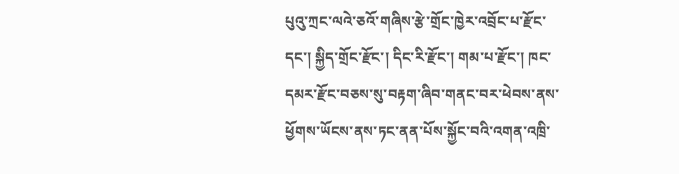པུའུ་ཀྲང་ལའེ་ཅའོ་གཞིས་རྩེ་གྲོང་ཁྱེར་འབྲོང་པ་རྫོང་དང་། སྐྱིད་གྲོང་རྫོང་། དིང་རི་རྫོང་། གམ་པ་རྫོང་། ཁང་དམར་རྫོང་བཅས་སུ་བརྟག་ཞིབ་གནང་བར་ཕེབས་ནས་ཕྱོགས་ཡོངས་ནས་ཏང་ནན་པོས་སྐྱོང་བའི་འགན་འཁྲི་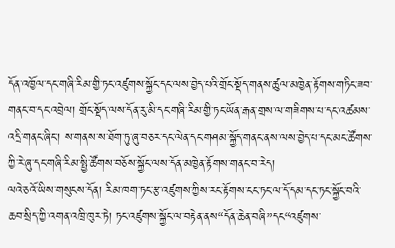དོན་འཁྱོལ་དང་གཞི་རིམ་གྱི་ཏང་འཛུགས་སྐྱོང་དང་ལས་བྱེད་པའི་གྲོང་སྡོད་གནས་ཚུལ་མཁྱེན་རྟོགས་གཏིང་ཟབ་གནང་བ་དང་འབྲེལ། གྲོང་སྡོད་ལས་དོན་རུ་མི་དང་གཞི་རིམ་གྱི་ཏང་ཡོན་རྒན་གྲས་ལ་གཟིགས་པ་དང་འཚམས་འདྲི་གནང་ཞིང་། ས་གནས་ས་ཐོག་ཏུ་ཞུ་བཅར་དང་ལེན་དང་གཤམ་སྐྱོད་གནང་ནས་ལས་བྱེད་པ་དང་མང་ཚོགས་ཀྱི་རེ་ཞུ་དང་གཞི་རིམ་སྤྱི་ཚོགས་བཅོས་སྐྱོང་ལས་དོན་མཁྱེན་རྟོགས་གནང་བ་རེད།
ལའེ་ཅའོ་ཡིས་གསུངས་དོན། རིམ་ཁག་ཏང་རྩ་འཛུགས་ཀྱིས་རང་རྟོགས་ངང་ཏང་ལ་དོ་དམ་དང་ཏང་སྐྱོང་བའི་ཆབ་སྲིད་ཀྱི་འགན་འཁྲི་ཁུར་ཏེ། ཏང་འཛུགས་སྐྱོང་ལ་བརྟེན་ནས“དོན་ཆེན་བཞི”དང“འཛུགས་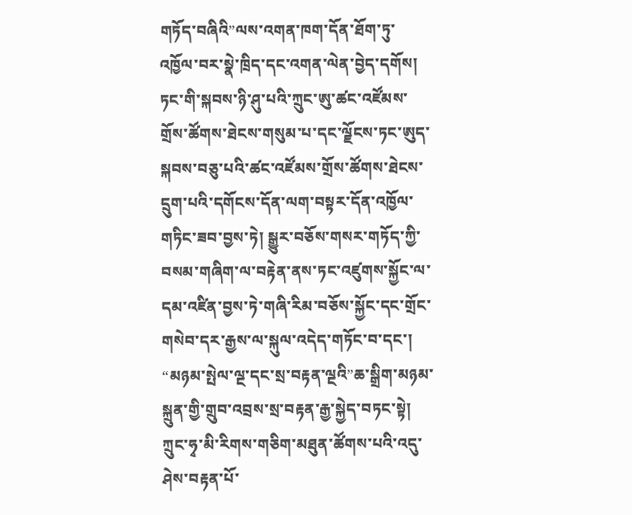གཏོད་བཞིའི”ལས་འགན་ཁག་དོན་ཐོག་ཏུ་འཁྱོལ་བར་སྣེ་ཁྲིད་དང་འགན་ལེན་བྱེད་དགོས། ཏང་གི་སྐབས་ཉི་ཤུ་པའི་ཀྲུང་ཨུ་ཚང་འཛོམས་གྲོས་ཚོགས་ཐེངས་གསུམ་པ་དང་ལྗོངས་ཏང་ཨུད་སྐབས་བཅུ་པའི་ཚང་འཛོམས་གྲོས་ཚོགས་ཐེངས་དྲུག་པའི་དགོངས་དོན་ལག་བསྟར་དོན་འཁྱོལ་གཏིང་ཟབ་བྱས་ཏེ། སྒྱུར་བཅོས་གསར་གཏོད་ཀྱི་བསམ་གཞིག་ལ་བརྟེན་ནས་ཏང་འཛུགས་སྐྱོང་ལ་དམ་འཛིན་བྱས་ཏེ་གཞི་རིམ་བཅོས་སྐྱོང་དང་གྲོང་གསེབ་དར་རྒྱས་ལ་སྐུལ་འདེད་གཏོང་བ་དང་། “མཉམ་སྤེལ་ལྔ་དང་སྲ་བརྟན་ལྔའི”ཆ་སྒྲིག་མཉམ་སྐྲུན་གྱི་གྲུབ་འབྲས་སྲ་བརྟན་རྒྱ་སྐྱེད་བཏང་སྟེ། ཀྲུང་ཧྭ་མི་རིགས་གཅིག་མཐུན་ཚོགས་པའི་འདུ་ཤེས་བརྟན་པོ་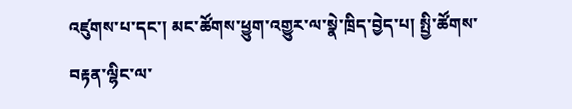འཛུགས་པ་དང་། མང་ཚོགས་ཕྱུག་འགྱུར་ལ་སྣེ་ཁྲིད་བྱེད་པ། སྤྱི་ཚོགས་བརྟན་ལྷིང་ལ་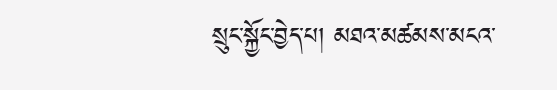སྲུང་སྐྱོང་བྱེད་པ། མཐའ་མཚམས་མངའ་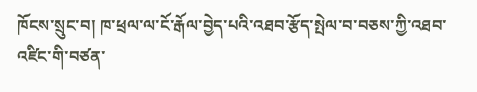ཁོངས་སྲུང་བ། ཁ་ཕྲལ་ལ་ངོ་རྒོལ་བྱེད་པའི་འཐབ་རྩོད་སྤེལ་བ་བཅས་ཀྱི་འཐབ་འཛིང་གི་བཙན་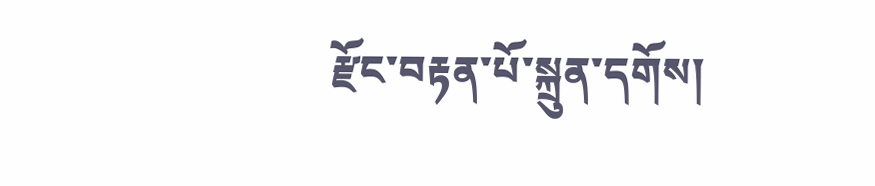རྫོང་བརྟན་པོ་སྐྲུན་དགོས།